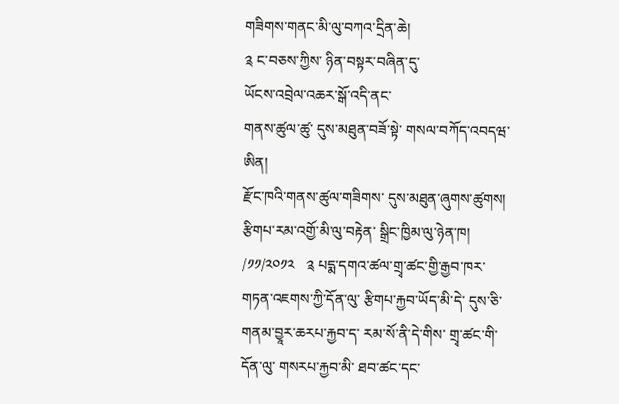གཟིགས་གནང་མི་ལུ་བཀའ་དྲིན་ཆེ།
༉ ང་བཅས་ཀྱིས་ ཉིན་བསྟར་བཞིན་དུ་
ཡོངས་འབྲེལ་འཆར་སྒོ་འདི་ནང་
གནས་ཚུལ་ཚུ་ དུས་མཐུན་བཟོ་སྟེ་ གསལ་བཀོད་འབདཝ་ཨིན།
རྫོང་ཁའི་གནས་ཚུལ་གཟིགས་ དུས་མཐུན་ཞུགས་ཚུགས།
རྩིགཔ་རམ་འགྱོ་མི་ལུ་བརྟེན་ སྒྲིང་ཁྱིམ་ལུ་ཉེན་ཁ།
/༡༡/༢༠༡༢   ༉ པདྨ་དགའ་ཚལ་གྲྭ་ཚང་གྱི་རྒྱབ་ཁར་ གཏན་འཇགས་ཀྱི་དོན་ལུ་ རྩིགཔ་རྐྱབ་ཡོད་མི་དེ་ དུས་ཅི་ གནམ་བྱཱར་ཆརཔ་རྐྱབ་ད་ རམ་སོ་ནི་དེ་གིས་ གྲྭ་ཚང་གི་དོན་ལུ་ གསརཔ་རྐྱབ་མི་ ཐབ་ཚང་དང་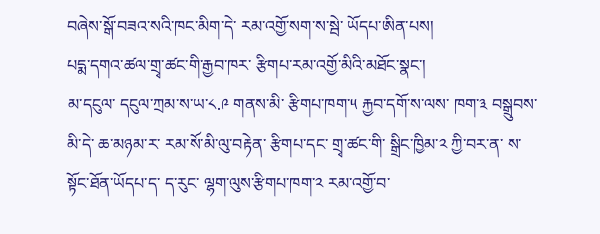བཞེས་སྒོ་བཟའ་སའི་ཁང་མིག་དེ་ རམ་འགྱོ་སག་ས་སྦེ་ ཡོདཔ་ཨིན་པས།
པདྨ་དགའ་ཚལ་གྲྭ་ཚང་གི་རྒྱབ་ཁར་ རྩིགཔ་རམ་འགྱོ་མིའི་མཐོང་སྣང་།
མ་དངུལ་ དངུལ་ཀྲམ་ས་ཡ་༨.༩ གནས་མི་ རྩིགཔ་ཁག་༥ རྐྱབ་དགོ་ས་ལས་ ཁག་༣ བསྒྲུབས་མི་དེ་ ཆ་མཉམ་ར་ རམ་སོ་མི་ལུ་བརྟེན་ རྩིགཔ་དང་ གྲྭ་ཚང་གི་ སྒྲིང་ཁྱིམ་༢ ཀྱི་བར་ན་ ས་སྟོང་ཐོན་ཡོདཔ་ད་ ད་རུང་ ལྷག་ལུས་རྩིགཔ་ཁག་༢ རམ་འགྱོ་བ་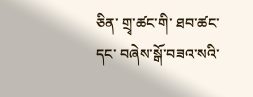ཅིན་ གྲྭ་ཚང་གི་ ཐབ་ཚང་དང་ བཞེས་སྒོ་བཟའ་སའི་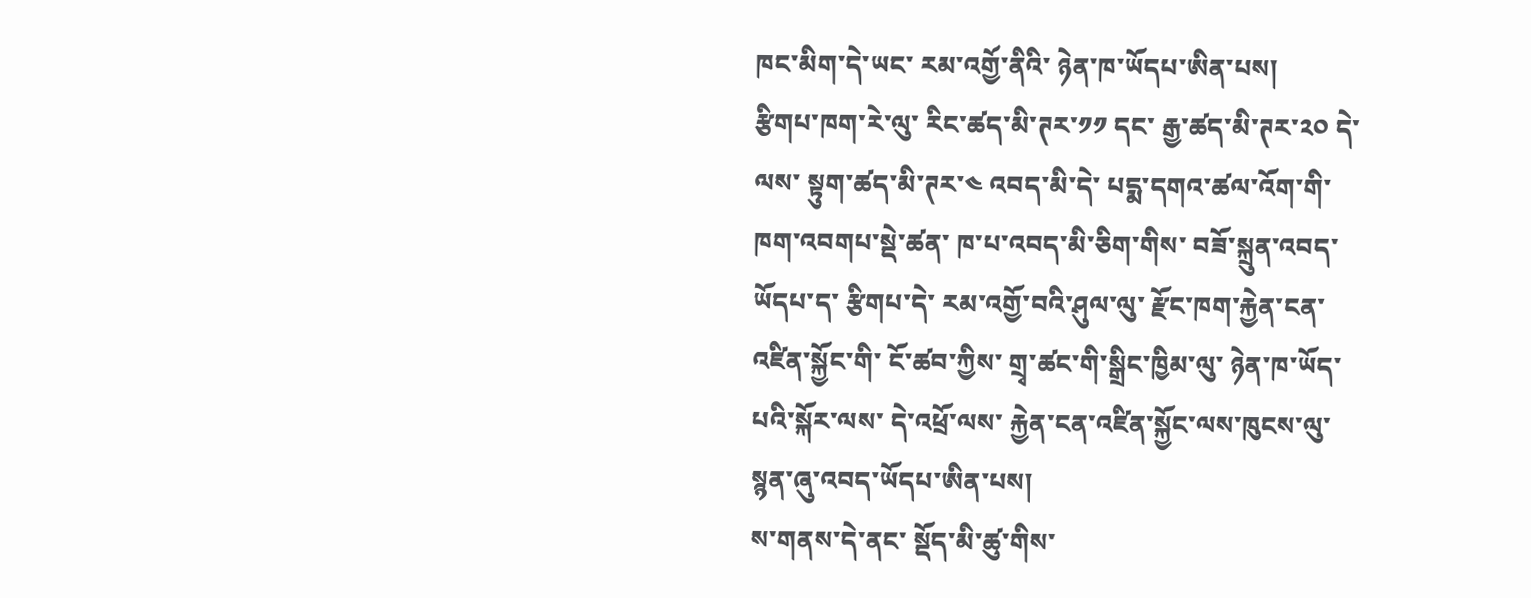ཁང་མིག་དེ་ཡང་ རམ་འགྱོ་ནིའི་ ཉེན་ཁ་ཡོདཔ་ཨིན་པས།
རྩིགཔ་ཁག་རེ་ལུ་ རིང་ཚད་མི་ཊར་༡༡ དང་ རྒྱ་ཚད་མི་ཊར་༢༠ དེ་ལས་ སྟུག་ཚད་མི་ཊར་༤ འབད་མི་དེ་ པདྨ་དགའ་ཚལ་འོག་གི་ ཁག་འབགཔ་སྡེ་ཚན་ ཁ་པ་འབད་མི་ཅིག་གིས་ བཟོ་སྐྲུན་འབད་ཡོདཔ་ད་ རྩིགཔ་དེ་ རམ་འགྱོ་བའི་ཤུལ་ལུ་ རྫོང་ཁག་རྐྱེན་ངན་འཛིན་སྐྱོང་གི་ ངོ་ཚབ་ཀྱིས་ གྲྭ་ཚང་གི་སྒྲིང་ཁྱིམ་ལུ་ ཉེན་ཁ་ཡོད་པའི་སྐོར་ལས་ དེ་འཕྲོ་ལས་ རྐྱེན་ངན་འཛིན་སྐྱོང་ལས་ཁུངས་ལུ་ སྙན་ཞུ་འབད་ཡོདཔ་ཨིན་པས།
ས་གནས་དེ་ནང་ སྡོད་མི་ཚུ་གིས་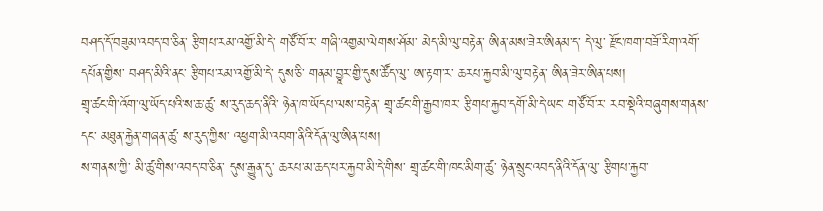བཤད་དོ་བཟུམ་འབད་བ་ཅིན་ རྩིགཔ་རམ་འགྱོ་མི་དེ་ གཙོ་བོ་ར་ གཞི་འགྱམ་ལེགས་ཤོམ་ མེད་མི་ལུ་བརྟེན་ ཨིན་མས་ཟེར་ཨིནམ་ད་ དེ་ལུ་ རྫོང་ཁག་བཟོ་རིག་འགོ་དཔོན་གྱིས་ བཤད་མིའི་ནང་ རྩིགཔ་རམ་འགྱོ་མི་དེ་ དུས་ཅི་ གནམ་བྱཱར་གྱི་དུས་ཚོད་ལུ་ ཨ་རྟག་ར་ ཆརཔ་རྐྱབ་མི་ལུ་བརྟེན་ ཨིན་ཟེར་ཨིན་པས།
གྲྭ་ཚང་གི་འོག་ལུ་ཡོད་པའི་ས་ཆ་ཚུ་ ས་རུད་ཆད་ནིའི་ ཉེན་ཁ་ཡོདཔ་ལས་བརྟེན་ གྲྭ་ཚང་གི་རྒྱབ་ཁར་ རྩིགཔ་རྐྱབ་དགོ་མི་དེ་ཡང་ གཙོ་བོ་ར་ རབ་སྡེའི་བཞུགས་གནས་དང་ མཐུན་རྐྱེན་གཞན་ཚུ་ ས་རུད་ཀྱིས་ འཕྱག་མི་འབག་ནིའི་དོན་ལུ་ཨིན་པས།
ས་གནས་ཀྱི་ མི་ཚུ་གིས་འབད་བ་ཅིན་ དུས་རྒྱུན་དུ་ ཆརཔ་མ་ཆད་པར་རྐྱབ་མི་དེ་གིས་ གྲྭ་ཚང་གི་ཁང་མིག་ཚུ་ ཉེན་སྲུང་འབད་ནིའི་དོན་ལུ་ རྩིགཔ་རྐྱབ་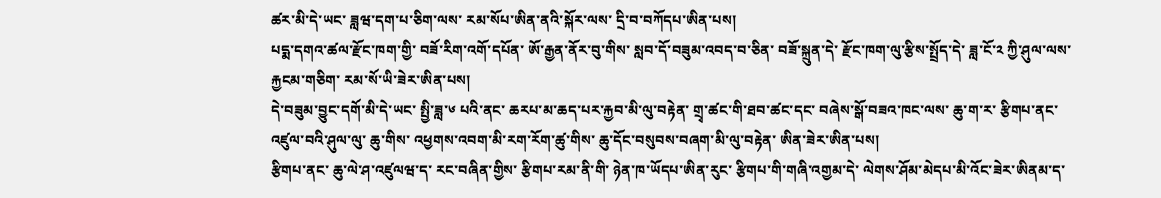ཚར་མི་དེ་ཡང་ ཟླཝ་དག་པ་ཅིག་ལས་ རམ་སོཔ་ཨིན་ནའི་སྐོར་ལས་ དྲི་བ་བཀོདཔ་ཨིན་པས།
པདྨ་དགའ་ཚལ་རྫོང་ཁག་གྱི་ བཟོ་རིག་འགོ་དཔོན་ ཨོ་རྒྱན་ནོར་བུ་གིས་ སླབ་དོ་བཟུམ་འབད་བ་ཅིན་ བཟོ་སྐྲུན་དེ་ རྫོང་ཁག་ལུ་རྩིས་སྤྲོད་དེ་ ཟླ་ངོ་༢ ཀྱི་ཤུལ་ལས་རྐྱངམ་གཅིག་ རམ་སོ་ཡི་ཟེར་ཨིན་པས།
དེ་བཟུམ་བྱུང་དགོ་མི་དེ་ཡང་ སྤྱི་ཟླ་༦ པའི་ནང་ ཆརཔ་མ་ཆད་པར་རྐྱབ་མི་ལུ་བརྟེན་ གྲྭ་ཚང་གི་ཐབ་ཚང་དང་ བཞེས་སྒོ་བཟའ་ཁང་ལས་ ཆུ་ག་ར་ རྩིགཔ་ནང་འཛུལ་བའི་ཤུལ་ལུ་ ཆུ་གིས་ འཕྱགས་འབག་མི་རག་རོག་ཚུ་གིས་ ཆུ་དོང་བསུབས་བཞག་མི་ལུ་བརྟེན་ ཨིན་ཟེར་ཨིན་པས།
རྩིགཔ་ནང་ ཆུ་ལེ་ཤ་འཛུལཝ་ད་ རང་བཞིན་གྱིས་ རྩིགཔ་རམ་ནི་གི་ ཉེན་ཁ་ཡོདཔ་ཨིན་རུང་ རྩིགཔ་གི་གཞི་འགྱམ་དེ་ ལེགས་ཤོམ་མེདཔ་མི་འོང་ཟེར་ཨིནམ་ད་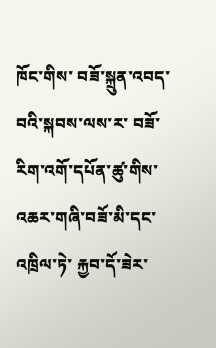ཁོང་གིས་ བཟོ་སྐྲུན་འབད་བའི་སྐབས་ལས་ར་ བཟོ་རིག་འགོ་དཔོན་ཚུ་གིས་ འཆར་གཞི་བཟོ་མི་དང་འཁྲིལ་ཏེ་ རྐྱབ་དོ་ཟེར་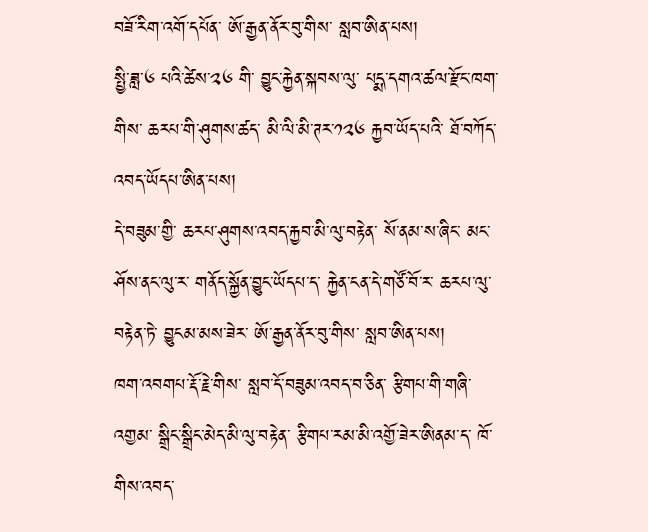བཟོ་རིག་འགོ་དཔོན་ ཨོ་རྒྱན་ནོར་བུ་གིས་ སླབ་ཨིན་པས།
སྤྱི་ཟླ་༦ པའི་ཚེས་༢༦ གི་ བྱུང་རྐྱེན་སྐབས་ལུ་ པདྨ་དགའ་ཚལ་རྫོང་ཁག་གིས་ ཆརཔ་གི་ཤུགས་ཚད་ མི་ལི་མི་ཊར་༡༢༦ རྐྱབ་ཡོད་པའི་ ཐོ་བཀོད་འབད་ཡོདཔ་ཨིན་པས།
དེ་བཟུམ་གྱི་ ཆརཔ་ཤུགས་འབད་རྐྱབ་མི་ལུ་བརྟེན་ སོ་ནམ་ས་ཞིང་ མང་ཤོས་ནང་ལུ་ར་ གནོད་སྐྱོན་བྱུང་ཡོདཔ་ད་ རྐྱེན་ངན་དེ་གཙོ་བོ་ར་ ཆརཔ་ལུ་བརྟེན་ཏེ་ བྱུངམ་མས་ཟེར་ ཨོ་རྒྱན་ནོར་བུ་གིས་ སླབ་ཨིན་པས།
ཁག་འབགཔ་རྡོ་རྗེ་གིས་ སླབ་དོ་བཟུམ་འབད་བ་ཅིན་ རྩིགཔ་གི་གཞི་འགྱམ་ སྒྲིང་སྒྲིང་མེད་མི་ལུ་བརྟེན་ རྩིགཔ་རམ་མི་འགྱོ་ཟེར་ཨིནམ་ད་ ཁོ་གིས་འབད་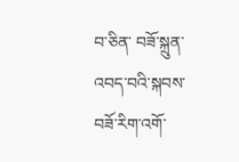བ་ཅིན་ བཟོ་སྐྲུན་འབད་བའི་སྐབས་ བཟོ་རིག་འགོ་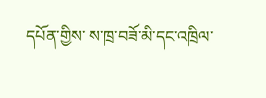དཔོན་གྱིས་ ས་ཁྲ་བཟོ་མི་དང་འཁྲིལ་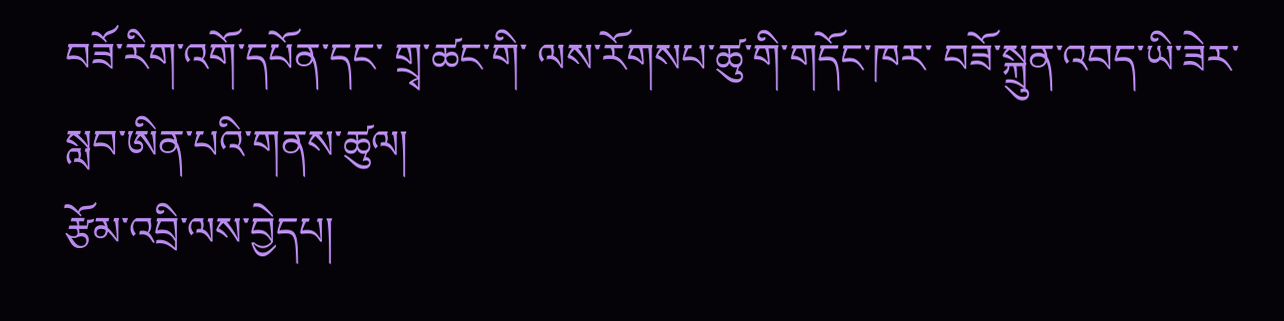བཟོ་རིག་འགོ་དཔོན་དང་ གྲྭ་ཚང་གི་ ལས་རོགསཔ་ཚུ་གི་གདོང་ཁར་ བཟོ་སྐྲུན་འབད་ཡི་ཟེར་ སླབ་ཨིན་པའི་གནས་ཚུལ།
རྩོམ་འབྲི་ལས་བྱེདཔ།